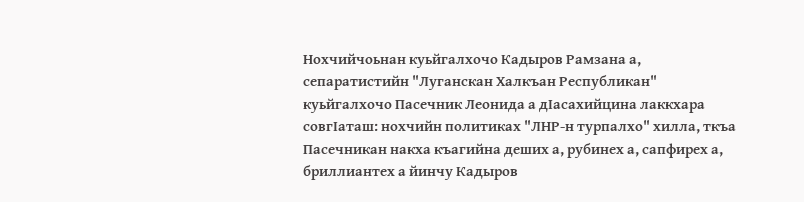Нохчийчоьнан куьйгалхочо Кадыров Рамзана а, сепаратистийн "Луганскан Халкъан Республикан" куьйгалхочо Пасечник Леонида а дIасахийцина лаккхара совгIаташ: нохчийн политиках "ЛНР-н турпалхо" хилла, ткъа Пасечникан накха къагийна деших а, рубинех а, сапфирех а, бриллиантех а йинчу Кадыров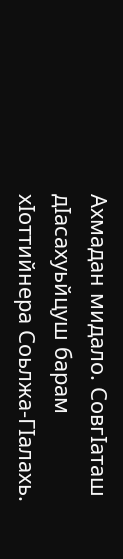Ахмадан мидало. СовгIаташ дIасахуьйцуш барам хIоттийнера Соьлжа-ГIалахь.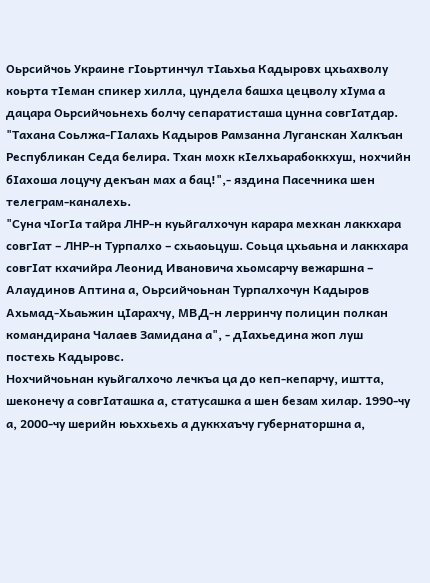Оьрсийчоь Украине гIоьртинчул тIаьхьа Кадыровх цхьахволу коьрта тIеман спикер хилла, цундела башха цецволу хIума а дацара Оьрсийчоьнехь болчу сепаратисташа цунна совгIатдар.
"Тахана Соьлжа-ГIалахь Кадыров Рамзанна Луганскан Халкъан Республикан Седа белира. Тхан мохк кIелхьарабоккхуш, нохчийн бIахоша лоцучу декъан мах а бац!",- яздина Пасечника шен телеграм-каналехь.
"Суна чIогIа тайра ЛНР-н куьйгалхочун карара мехкан лаккхара совгIат – ЛНР-н Турпалхо – схьаоьцуш. Соьца цхьаьна и лаккхара совгIат кхачийра Леонид Ивановича хьомсарчу вежаршна – Алаудинов Аптина а, Оьрсийчоьнан Турпалхочун Кадыров Ахьмад-Хьаьжин цIарахчу, МВД-н лерринчу полицин полкан командирана Чалаев Замидана а", - дIахьедина жоп луш постехь Кадыровс.
Нохчийчоьнан куьйгалхочо лечкъа ца до кеп-кепарчу, иштта, шеконечу а совгIаташка а, статусашка а шен безам хилар. 1990-чу а, 2000-чу шерийн юьххьехь а дуккхаъчу губернаторшна а,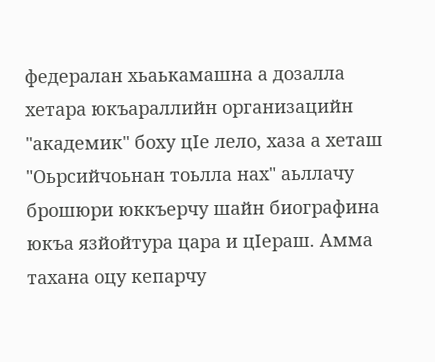федералан хьаькамашна а дозалла хетара юкъараллийн организацийн "академик" боху цIе лело, хаза а хеташ "Оьрсийчоьнан тоьлла нах" аьллачу брошюри юккъерчу шайн биографина юкъа язйойтура цара и цIераш. Амма тахана оцу кепарчу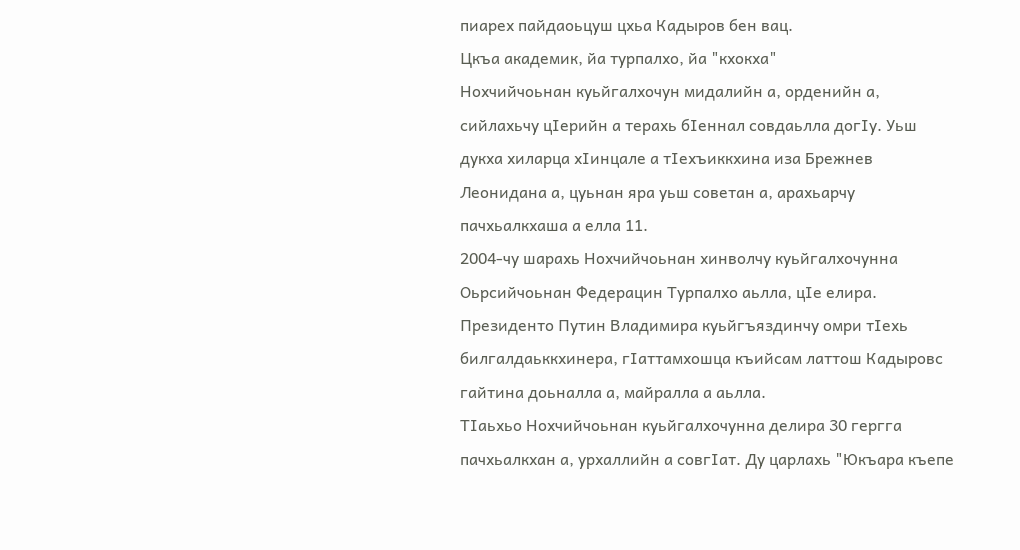пиарех пайдаоьцуш цхьа Кадыров бен вац.
Цкъа академик, йа турпалхо, йа "кхокха"
Нохчийчоьнан куьйгалхочун мидалийн а, орденийн а, сийлахьчу цIерийн а терахь бIеннал совдаьлла догIу. Уьш дукха хиларца хIинцале а тIехъиккхина иза Брежнев Леонидана а, цуьнан яра уьш советан а, арахьарчу пачхьалкхаша а елла 11.
2004-чу шарахь Нохчийчоьнан хинволчу куьйгалхочунна Оьрсийчоьнан Федерацин Турпалхо аьлла, цIе елира. Президенто Путин Владимира куьйгъяздинчу омри тIехь билгалдаьккхинера, гIаттамхошца къийсам латтош Кадыровс гайтина доьналла а, майралла а аьлла.
ТIаьхьо Нохчийчоьнан куьйгалхочунна делира 30 гергга пачхьалкхан а, урхаллийн а совгIат. Ду царлахь "Юкъара къепе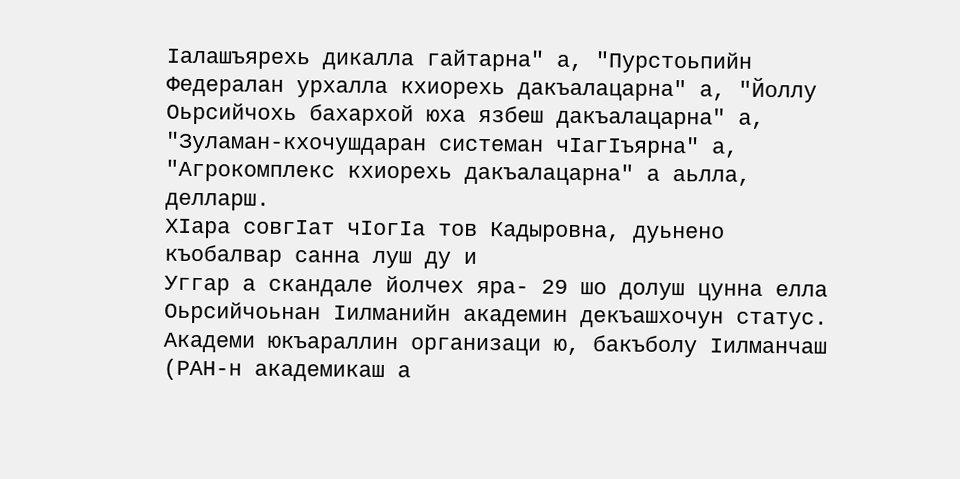Iалашъярехь дикалла гайтарна" а, "Пурстоьпийн Федералан урхалла кхиорехь дакъалацарна" а, "Йоллу Оьрсийчохь бахархой юха язбеш дакъалацарна" а, "Зуламан-кхочушдаран системан чIагIъярна" а, "Агрокомплекс кхиорехь дакъалацарна" а аьлла, делларш.
ХIара совгIат чIогIа тов Кадыровна, дуьнено къобалвар санна луш ду и
Уггар а скандале йолчех яра- 29 шо долуш цунна елла Оьрсийчоьнан Iилманийн академин декъашхочун статус. Академи юкъараллин организаци ю, бакъболу Iилманчаш (РАН-н академикаш а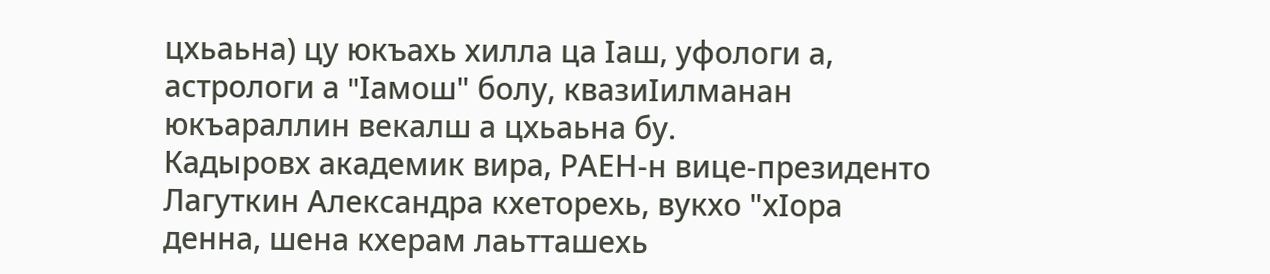цхьаьна) цу юкъахь хилла ца Iаш, уфологи а, астрологи а "Iамош" болу, квазиIилманан юкъараллин векалш а цхьаьна бу.
Кадыровх академик вира, РАЕН-н вице-президенто Лагуткин Александра кхеторехь, вукхо "хIора денна, шена кхерам лаьтташехь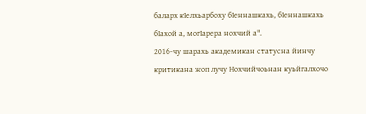баларх кIелхьарбоху бIеннашкахь, бIеннашкахь бIахой а, могIарера нохчий а".
2016-чу шарахь академикан статусна йинчу критикана жоп лучу Нохчийчоьнан куьйгалхочо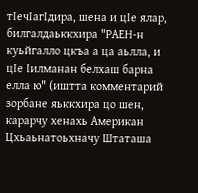тIечIагIдира, шена и цIе ялар, билгалдаьккхира "РАЕН-н куьйгалло цкъа а ца аьлла, и цIе Iилманан белхаш барна елла ю" (иштта комментарий зорбане яьккхира цо шен, карарчу хенахь Американ Цхьаьнатоьхначу Штаташа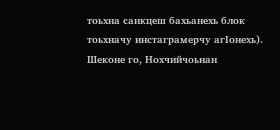тоьхна санкцеш бахьанехь блок тоьхначу инстаграмерчу агIонехь).
Шеконе го, Нохчийчоьнан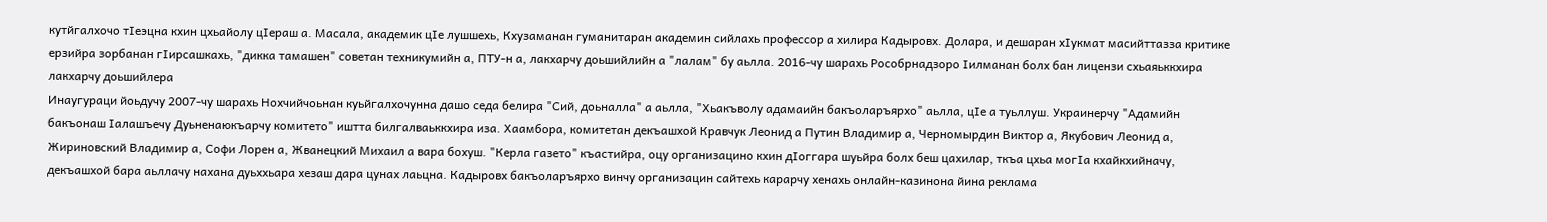кутйгалхочо тIеэцна кхин цхьайолу цIераш а. Масала, академик цIе лушшехь, Кхузаманан гуманитаран академин сийлахь профессор а хилира Кадыровх. Долара, и дешаран хIукмат масийттазза критике ерзийра зорбанан гIирсашкахь, "дикка тамашен" советан техникумийн а, ПТУ-н а, лакхарчу доьшийлийн а "лалам" бу аьлла. 2016-чу шарахь Рособрнадзоро Iилманан болх бан лицензи схьаяьккхира лакхарчу доьшийлера
Инаугураци йоьдучу 2007-чу шарахь Нохчийчоьнан куьйгалхочунна дашо седа белира "Сий, доьналла" а аьлла, "Хьакъволу адамаийн бакъоларъярхо" аьлла, цIе а туьллуш. Украинерчу "Адамийн бакъонаш Iалашъечу Дуьненаюкъарчу комитето" иштта билгалваьккхира иза. Хаамбора, комитетан декъашхой Кравчук Леонид а Путин Владимир а, Черномырдин Виктор а, Якубович Леонид а, Жириновский Владимир а, Софи Лорен а, Жванецкий Михаил а вара бохуш. "Керла газето" къастийра, оцу организацино кхин дIоггара шуьйра болх беш цахилар, ткъа цхьа могIа кхайкхийначу, декъашхой бара аьллачу нахана дуьххьара хезаш дара цунах лаьцна. Кадыровх бакъоларъярхо винчу организацин сайтехь карарчу хенахь онлайн-казинона йина реклама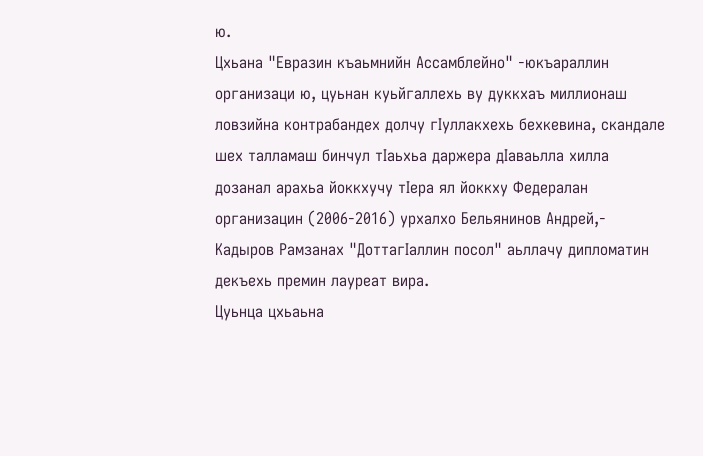ю.
Цхьана "Евразин къаьмнийн Ассамблейно" -юкъараллин организаци ю, цуьнан куьйгаллехь ву дуккхаъ миллионаш ловзийна контрабандех долчу гIуллакхехь бехкевина, скандале шех талламаш бинчул тIаьхьа даржера дIаваьлла хилла дозанал арахьа йоккхучу тӀера ял йоккху Федералан организацин (2006-2016) урхалхо Бельянинов Андрей,- Кадыров Рамзанах "ДоттагIаллин посол" аьллачу дипломатин декъехь премин лауреат вира.
Цуьнца цхьаьна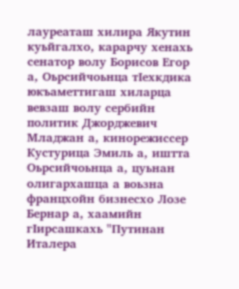лауреаташ хилира Якутин куьйгалхо, карарчу хенахь сенатор волу Борисов Егор а, Оьрсийчоьнца тIехкдика юкъаметтигаш хиларца вевзаш волу сербийн политик Джорджевич Младжан а, кинорежиссер Кустурица Эмиль а, иштта Оьрсийчоьнца а, цуьнан олигархашца а воьзна францхойн бизнесхо Лозе Бернар а, хаамийн гIирсашкахь "Путинан Италера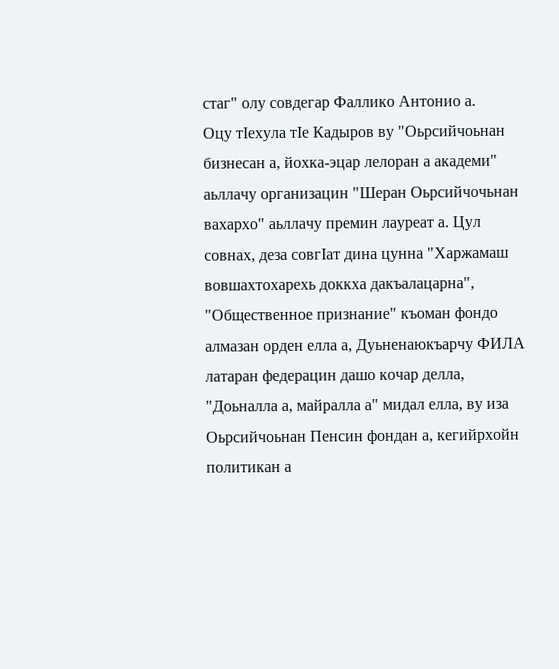стаг" олу совдегар Фаллико Антонио а.
Оцу тIехула тIе Кадыров ву "Оьрсийчоьнан бизнесан а, йохка-эцар лелоран а академи" аьллачу организацин "Шеран Оьрсийчочьнан вахархо" аьллачу премин лауреат а. Цул совнах, деза совгIат дина цунна "Харжамаш вовшахтохарехь доккха дакъалацарна", "Общественное признание" къоман фондо алмазан орден елла а, Дуьненаюкъарчу ФИЛА латаран федерацин дашо кочар делла, "Доьналла а, майралла а" мидал елла, ву иза Оьрсийчоьнан Пенсин фондан а, кегийрхойн политикан а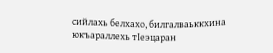сийлахь белхахо, билгалваьккхина юкъараллехь тIеэцаран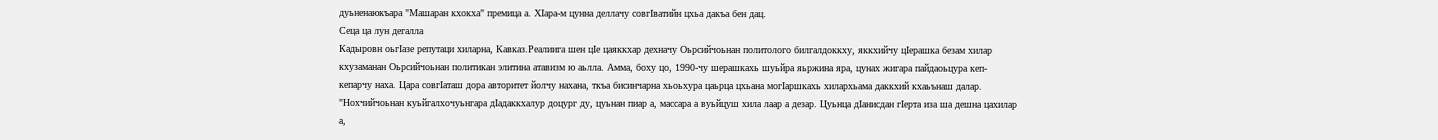дуьненаюкъара "Машаран кхокха" премица а. ХIара-м цунна деллачу совгIватийн цхьа дакъа бен дац.
Сеца ца лун дегалла
Кадыровн оьгIазе репутаци хиларна, Кавказ.Реалиига шен цIе цаяккхар дехначу Оьрсийчоьнан политолого билгалдоккху, яккхийчу цIерашка безам хилар кхузаманан Оьрсийчоьнан политикан элитина атавизм ю аьлла. Амма, боху цо, 1990-чу шерашкахь шуьйра яьржина яра, цунах жигара пайдаоьцура кеп-кепарчу наха. Цара совгIаташ дора авторитет йолчу нахана, ткъа бисинчарна хьоьхура цаьрца цхьана могIаршкахь хилархьама даккхий кхаьънаш далар.
"Нохчийчоьнан куьйгалхочуьнгара дIадаккхалур доцург ду, цуьнан пиар а, массара а вуьйцуш хила лаар а дезар. Цуьнца дIанисдан гIерта иза ша дешна цахилар а,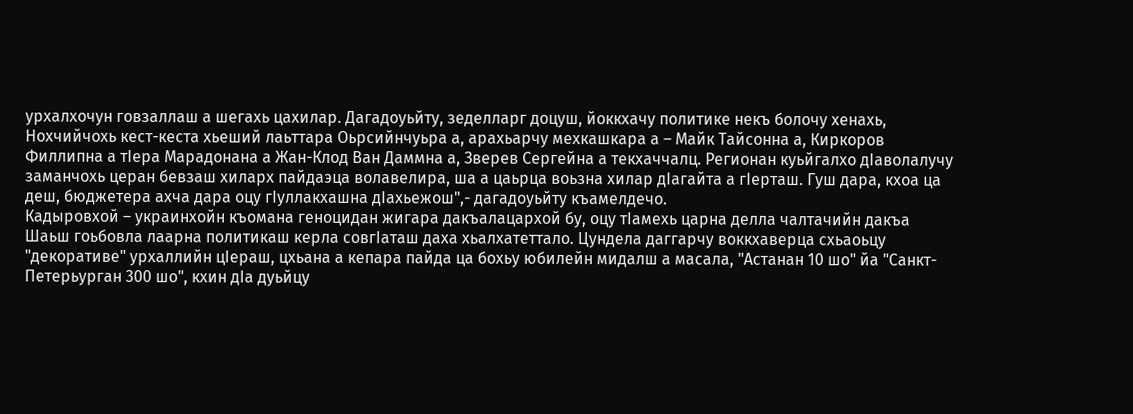урхалхочун говзаллаш а шегахь цахилар. Дагадоуьйту, зеделларг доцуш, йоккхачу политике некъ болочу хенахь, Нохчийчохь кест-кеста хьеший лаьттара Оьрсийнчуьра а, арахьарчу мехкашкара а – Майк Тайсонна а, Киркоров Филлипна а тIера Марадонана а Жан-Клод Ван Даммна а, Зверев Сергейна а текхаччалц. Регионан куьйгалхо дIаволалучу заманчохь церан бевзаш хиларх пайдаэца волавелира, ша а цаьрца воьзна хилар дIагайта а гIерташ. Гуш дара, кхоа ца деш, бюджетера ахча дара оцу гIуллакхашна дIахьежош",- дагадоуьйту къамелдечо.
Кадыровхой – украинхойн къомана геноцидан жигара дакъалацархой бу, оцу тIамехь царна делла чалтачийн дакъа
Шаьш гоьбовла лаарна политикаш керла совгIаташ даха хьалхатеттало. Цундела даггарчу воккхаверца схьаоьцу "декоративе" урхаллийн цIераш, цхьана а кепара пайда ца бохьу юбилейн мидалш а масала, "Астанан 10 шо" йа "Санкт-Петерьурган 300 шо", кхин дIа дуьйцу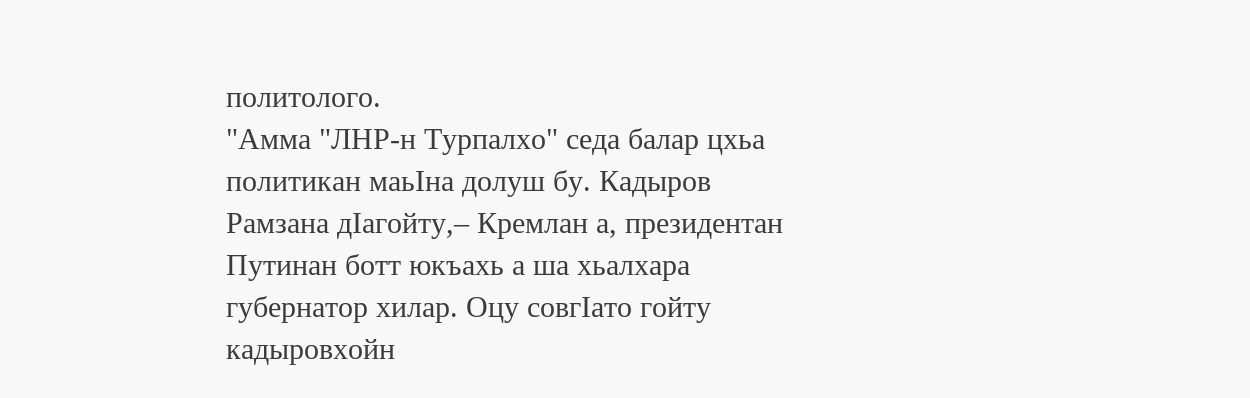политолого.
"Амма "ЛНР-н Турпалхо" седа балар цхьа политикан маьIна долуш бу. Кадыров Рамзана дIагойту,– Кремлан а, президентан Путинан ботт юкъахь а ша хьалхара губернатор хилар. Оцу совгIато гойту кадыровхойн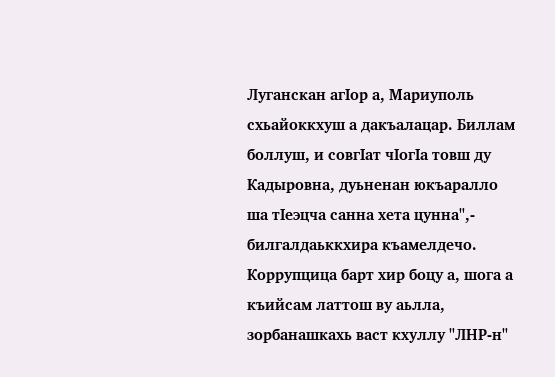Луганскан агIор а, Мариуполь схьайоккхуш а дакъалацар. Биллам боллуш, и совгIат чIогIа товш ду Кадыровна, дуьненан юкъаралло ша тIеэцча санна хета цунна",- билгалдаьккхира къамелдечо.
Коррупцица барт хир боцу а, шога а къийсам латтош ву аьлла, зорбанашкахь васт кхуллу "ЛНР-н"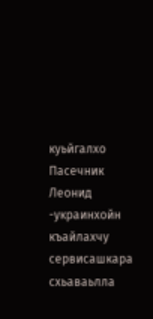куьйгалхо Пасечник Леонид -украинхойн къайлахчу сервисашкара схьаваьлла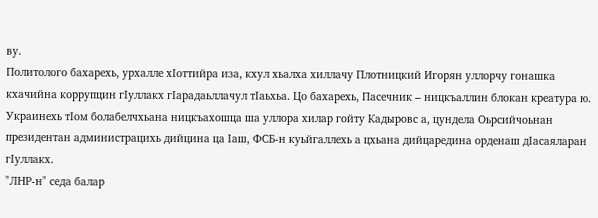ву.
Политолого бахарехь, урхалле хIоттийра иза, кхул хьалха хиллачу Плотницкий Игорян уллорчу гонашка кхачийна коррупцин гIуллакх гIарадаьллачул тIаьхьа. Цо бахарехь, Пасечник – ницкъаллин блокан креатура ю. Украинехь тIом болабелчхьана ницкъахошца ша уллора хилар гойту Кадыровс а, цундела Оьрсийчоьнан президентан администрацихь дийцина ца Iаш, ФСБ-н куьйгаллехь а цхьана дийцаредина орденаш дIасаяларан гIуллакх.
"ЛНР-н" седа балар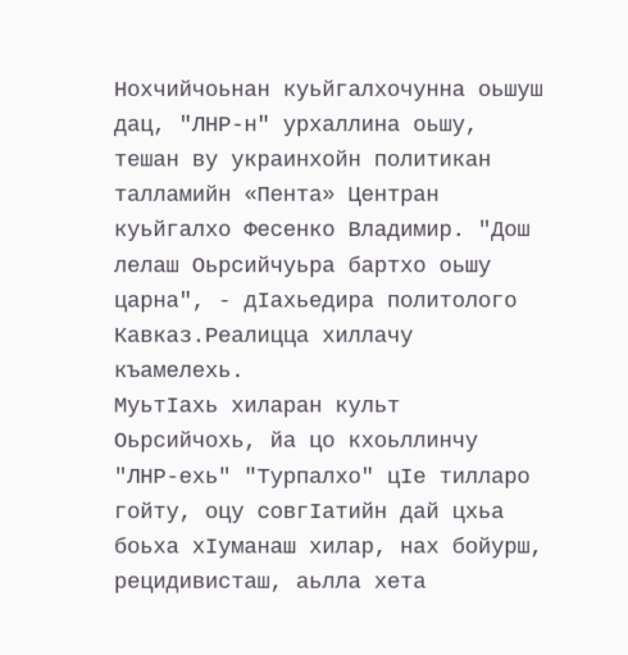Нохчийчоьнан куьйгалхочунна оьшуш дац, "ЛНР-н" урхаллина оьшу, тешан ву украинхойн политикан талламийн «Пента» Центран куьйгалхо Фесенко Владимир. "Дош лелаш Оьрсийчуьра бартхо оьшу царна", - дIахьедира политолого Кавказ.Реалицца хиллачу къамелехь.
МуьтIахь хиларан культ
Оьрсийчохь, йа цо кхоьллинчу "ЛНР-ехь" "Турпалхо" цIе тилларо гойту, оцу совгIатийн дай цхьа боьха хIуманаш хилар, нах бойурш, рецидивисташ, аьлла хета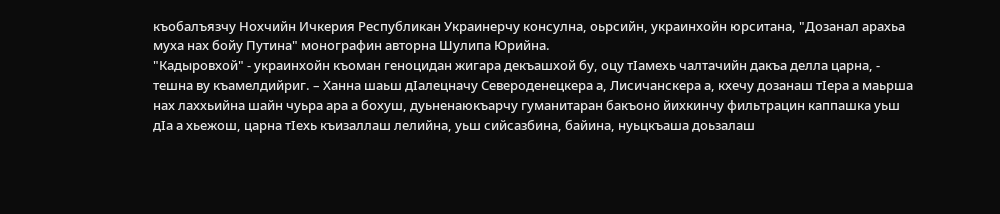къобалъязчу Нохчийн Ичкерия Республикан Украинерчу консулна, оьрсийн, украинхойн юрситана, "Дозанал арахьа муха нах бойу Путина" монографин авторна Шулипа Юрийна.
"Кадыровхой" - украинхойн къоман геноцидан жигара декъашхой бу, оцу тIамехь чалтачийн дакъа делла царна, - тешна ву къамелдийриг. – Ханна шаьш дIалецначу Североденецкера а, Лисичанскера а, кхечу дозанаш тIера а маьрша нах лаххьийна шайн чуьра ара а бохуш, дуьненаюкъарчу гуманитаран бакъоно йихкинчу фильтрацин каппашка уьш дIа а хьежош, царна тIехь къизаллаш лелийна, уьш сийсазбина, байина, нуьцкъаша доьзалаш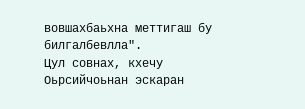вовшахбаьхна меттигаш бу билгалбевлла".
Цул совнах, кхечу Оьрсийчоьнан эскаран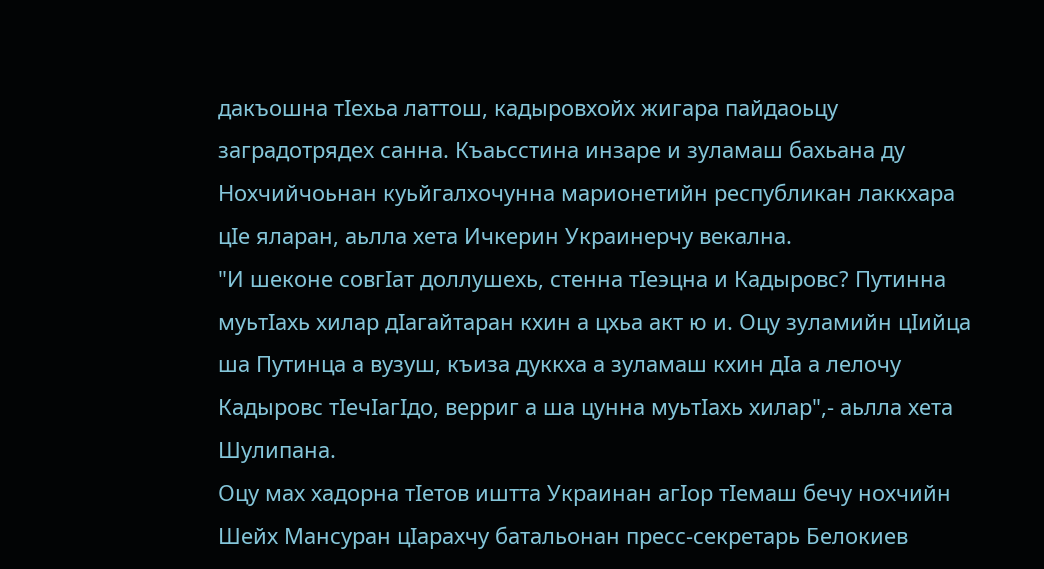дакъошна тIехьа латтош, кадыровхойх жигара пайдаоьцу заградотрядех санна. Къаьсстина инзаре и зуламаш бахьана ду Нохчийчоьнан куьйгалхочунна марионетийн республикан лаккхара цIе яларан, аьлла хета Ичкерин Украинерчу векална.
"И шеконе совгIат доллушехь, стенна тIеэцна и Кадыровс? Путинна муьтIахь хилар дIагайтаран кхин а цхьа акт ю и. Оцу зуламийн цIийца ша Путинца а вузуш, къиза дуккха а зуламаш кхин дIа а лелочу Кадыровс тIечIагIдо, верриг а ша цунна муьтIахь хилар",- аьлла хета Шулипана.
Оцу мах хадорна тIетов иштта Украинан агIор тIемаш бечу нохчийн Шейх Мансуран цIарахчу батальонан пресс-секретарь Белокиев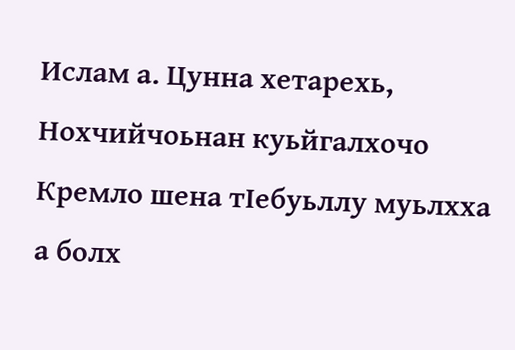Ислам а. Цунна хетарехь, Нохчийчоьнан куьйгалхочо Кремло шена тIебуьллу муьлхха а болх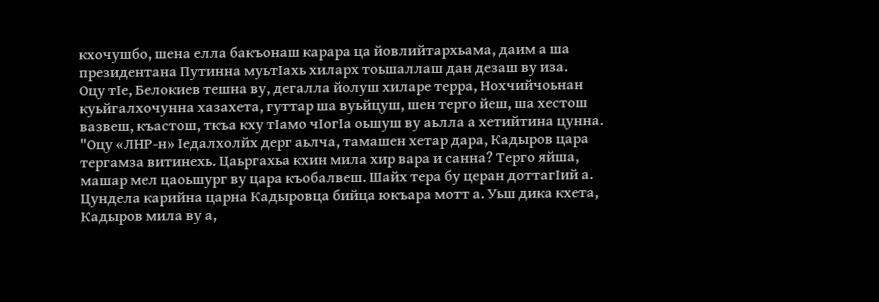кхочушбо, шена елла бакъонаш карара ца йовлийтархьама, даим а ша президентана Путинна муьтIахь хиларх тоьшаллаш дан дезаш ву иза.
Оцу тIе, Белокиев тешна ву, дегалла йолуш хиларе терра, Нохчийчоьнан куьйгалхочунна хазахета, гуттар ша вуьйцуш, шен терго йеш, ша хестош вазвеш, къастош, ткъа кху тIамо чIогIа оьшуш ву аьлла а хетийтина цунна.
"Оцу «ЛНР-н» Iедалхолйх дерг аьлча, тамашен хетар дара, Кадыров цара тергамза витинехь. Цаьргахьа кхин мила хир вара и санна? Терго яйша, машар мел цаоьшург ву цара къобалвеш. Шайх тера бу церан доттагIий а. Цундела карийна царна Кадыровца бийца юкъара мотт а. Уьш дика кхета, Кадыров мила ву а,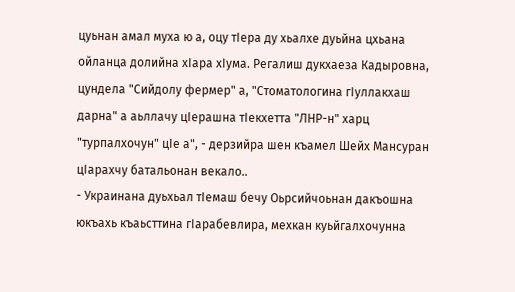цуьнан амал муха ю а, оцу тIера ду хьалхе дуьйна цхьана ойланца долийна хIара хIума. Регалиш дукхаеза Кадыровна, цундела "Сийдолу фермер" а, "Стоматологина гIуллакхаш дарна" а аьллачу цIерашна тIекхетта "ЛНР-н" харц "турпалхочун" цIе а", - дерзийра шен къамел Шейх Мансуран цIарахчу батальонан векало..
- Украинана дуьхьал тIемаш бечу Оьрсийчоьнан дакъошна юкъахь къаьсттина гIарабевлира, мехкан куьйгалхочунна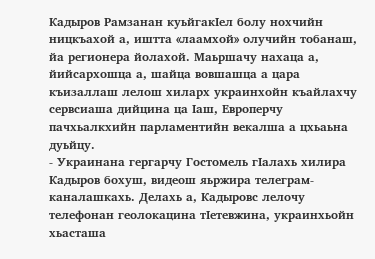Кадыров Рамзанан куьйгакIел болу нохчийн ницкъахой а, иштта «лаамхой» олучийн тобанаш, йа регионера йолахой. Маьршачу нахаца а, йийсархошца а, шайца вовшашца а цара къизаллаш лелош хиларх украинхойн къайлахчу сервсиаша дийцина ца Iаш, Европерчу пачхьалкхийн парламентийн векалша а цхьаьна дуьйцу.
- Украинана гергарчу Гостомель гIалахь хилира Кадыров бохуш, видеош яьржира телеграм-каналашкахь. Делахь а, Кадыровс лелочу телефонан геолокацина тIетевжина, украинхьойн хьасташа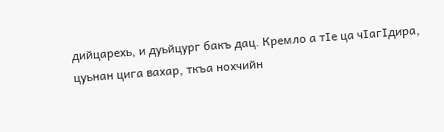дийцарехь, и дуьйцург бакъ дац. Кремло а тIе ца чIагIдира, цуьнан цига вахар, ткъа нохчийн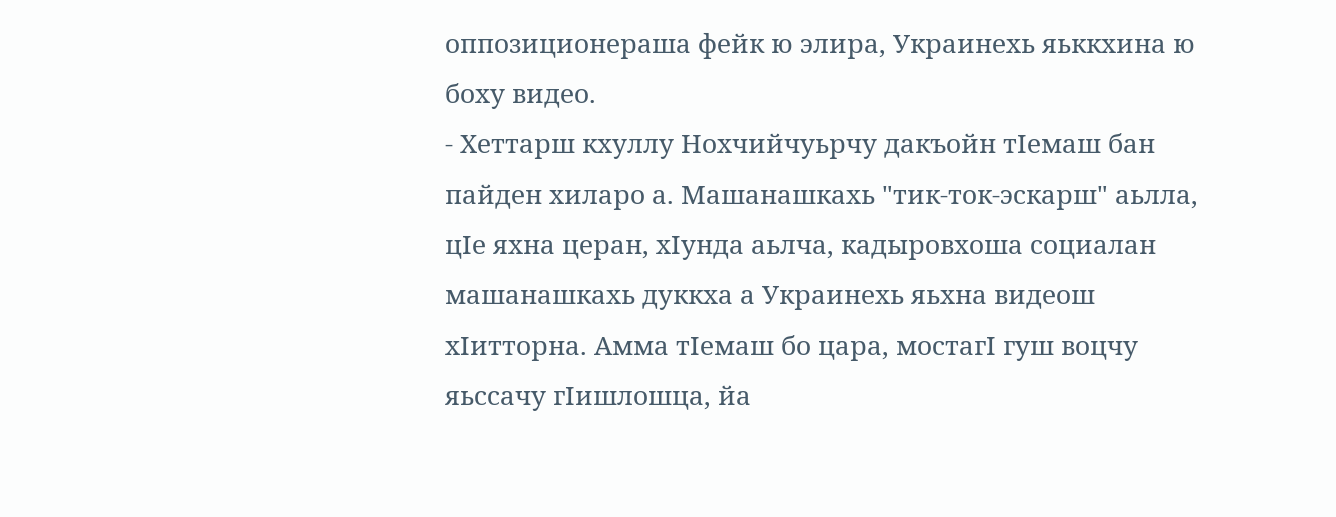оппозиционераша фейк ю элира, Украинехь яьккхина ю боху видео.
- Хеттарш кхуллу Нохчийчуьрчу дакъойн тIемаш бан пайден хиларо а. Машанашкахь "тик-ток-эскарш" аьлла, цIе яхна церан, хIунда аьлча, кадыровхоша социалан машанашкахь дуккха а Украинехь яьхна видеош хIитторна. Амма тIемаш бо цара, мостагI гуш воцчу яьссачу гIишлошца, йа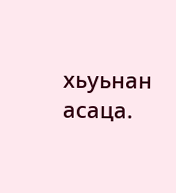хьуьнан асаца.